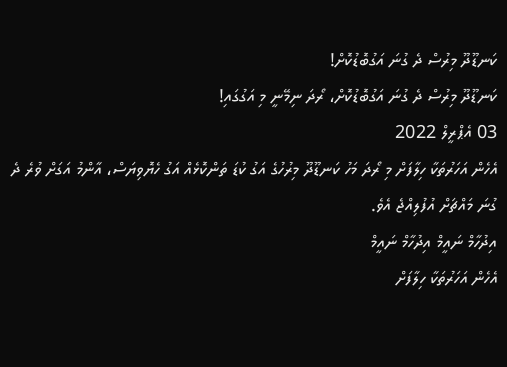ކަނޑޫދޫ މިރުސް ދެ ގުނަ އަގުބޮޑުކޮށް!
ކަނޑޫދޫ މިރުސް ދެ ގުނަ އަގުބޮޑުކޮށް، ރޯދަ ނިމޭނީ މި އަގުގައި!
03 އެޕްރީލް 2022
އެހެން އަހަރުތަކާ ހިލާފަށް މި ރޯދަ މަހު ކަނޑޫދޫ މިރުހުގެ އަގު ކުޑަ ތަންކޮޅެއް އަގު ހެޔޮވިޔަސް، އާންމު އަގަށް ވުރެ ދެ ގުނަ މައްޗަށް އުފުލިއްޖެ އެވެ.
އިދުހާމް ނައީމް އިދުހާމް ނައީމް
އެހެން އަހަރުތަކާ ހިލާފަށް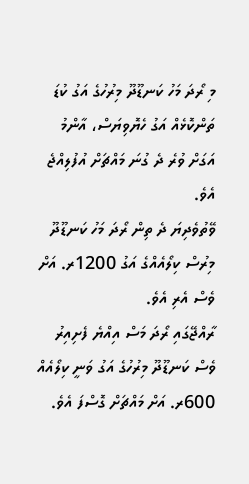މި ރޯދަ މަހު ކަނޑޫދޫ މިރުހުގެ އަގު ކުޑަ ތަންކޮޅެއް އަގު ހެޔޮވިޔަސް، އާންމު އަގަށް ވުރެ ދެ ގުނަ މައްޗަށް އުފުލިއްޖެ އެވެ.
ވޭތުވެދިޔަ ދެ ތިން ރޯދަ މަހު ކަނޑޫދޫ މިރުސް ކިލޯއެއްގެ އަގު 1200ރ. އަށް ވެސް އެރި އެވެ.
ރާއްޖޭގައި ރޯދަ މަސް އިއްޔެ ފެށިއިރު ވެސް ކަނޑޫދޫ މިރުހުގެ އަގު ވަނީ ކިލޯއެއް 600ރ. އަށް މައްޗަށް ގޮސްފަ އެވެ.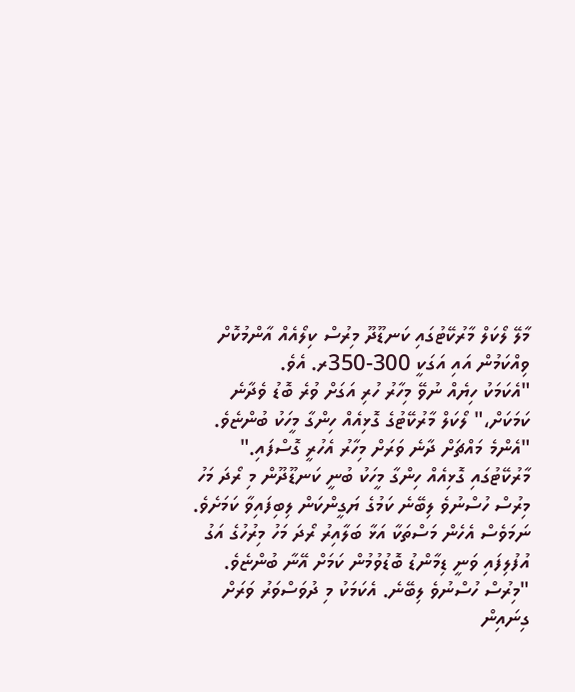މާލޭ ލޯކަލް މާރުކޭޓުގައި ކަނޑޫދޫ މިރުސް ކިލޯއެއް އާންމުކޮށް ވިއްކަމުން އައި އަގަކީ 300-350ރ. އެވެ.
"އެކަމަކު ހިޔެއް ނުވޭ މިހާރު ހުރި އަގަށް ވުރެ ބޮޑު ވެދާނެ ކަމަކަށް،" ލޯކަލް މާރުކޭޓުގެ ގޮޅިއެއް ހިންގާ މީހަކު ބުންޏެވެ.
"އެންމެ މައްޗަށް ދާނެ ވަރަށް މިހާރު އެހުރީ ގޮސްފައި."
މާރުކޭޓުގައި ގޮޅިއެއް ހިންގާ މީހަކު ބުނީ ކަނޑޫދޫން މި ރޯދަ މަހު މިރުސް ހުސްނުވެ ލިބޭނެ ކަމުގެ ޔަގީންކަން ލިބިފައިވާ ކަމަށެވެ. ނަމަވެސް އެހެން މަސްތަކާ އަޅާ ބަލާއިރު ރޯދަ މަހު މިރުހުގެ އަގު އުފުލިފައި ވަނީ ޑިމާންޑު ބޮޑުވުމުން ކަމަށް އޭނާ ބުންޏެވެ.
"މިރުސް ހުސްނުވެ ލިބޭނެ. އެކަމަކު މި ދުވަސްވަރު ވަރަށް ގިނައިން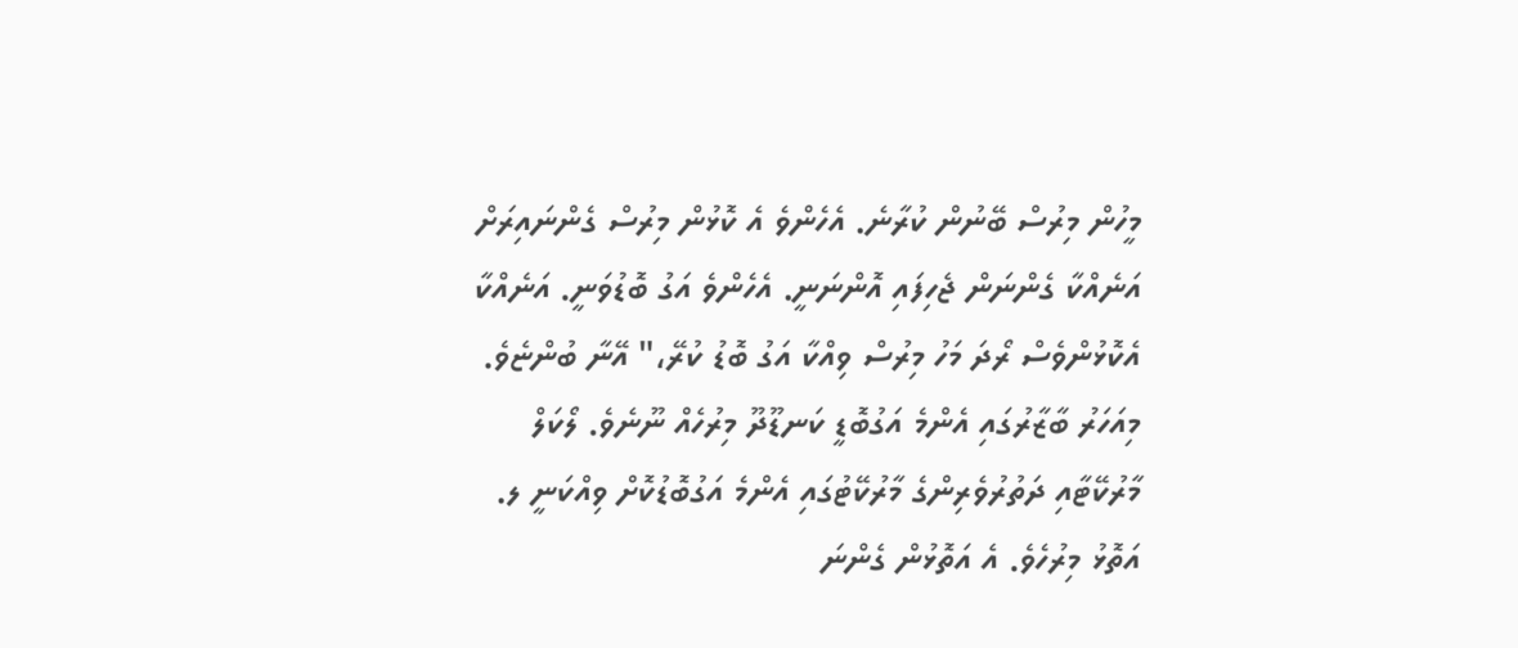މީހުން މިރުސް ބޭނުން ކުރާނެ. އެހެންވެ އެ ކޮޅުން މިރުސް ގެންނައިރަށް އަނެއްކާ ގެންނަން ޖެހިފައި އޮންނަނީ. އެހެންވެ އަގު ބޮޑުވަނީ. އަނެއްކާ އެކޮޅުންވެސް ރޯދަ މަހު މިރުސް ވިއްކާ އަގު ބޮޑު ކުރޭ،" އޭނާ ބުންޏެވެ.
މިއަހަރު ބާޒާރުގައި އެންމެ އަގުބޮޑީ ކަނޑޫދޫ މިރުހެއް ނޫނެވެ. ލޯކަލް މާރުކޭޓާއި ދަތުރުވެރިންގެ މާރުކޭޓުގައި އެންމެ އަގުބޮޑުކޮށް ވިއްކަނީ ލ. އަތޮޅު މިރުހެވެ. އެ އަތޮޅުން ގެންނަ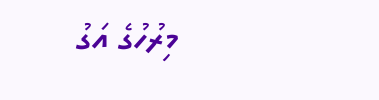މިރުހުގެ އަގު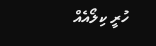ހުރީ ކިލޯއެއް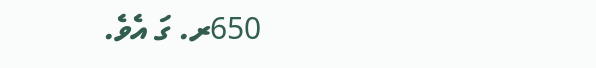650ރ. ގަ އެވެ.